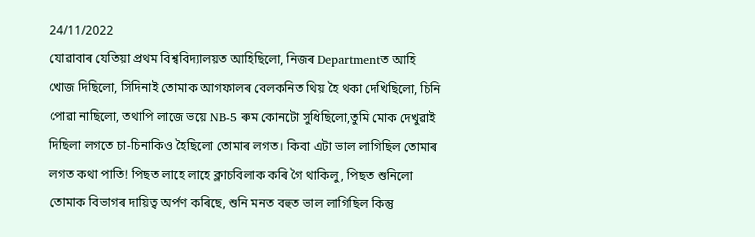24/11/2022
যোৱাবাৰ যেতিয়া প্ৰথম বিশ্ববিদ্যালয়ত আহিছিলো, নিজৰ Departmentত আহি খোজ দিছিলো, সিদিনাই তোমাক আগফালৰ বেলকনিত থিয় হৈ থকা দেখিছিলো, চিনি পোৱা নাছিলো, তথাপি লাজে ভয়ে NB-5 ৰুম কোনটো সুধিছিলো,তুমি মোক দেখুৱাই দিছিলা লগতে চা-চিনাকিও হৈছিলো তোমাৰ লগত। কিবা এটা ভাল লাগিছিল তোমাৰ লগত কথা পাতি! পিছত লাহে লাহে ক্লাচবিলাক কৰি গৈ থাকিলু, পিছত শুনিলো তোমাক বিভাগৰ দায়িত্ব অৰ্পণ কৰিছে, শুনি মনত বহুত ভাল লাগিছিল কিন্তু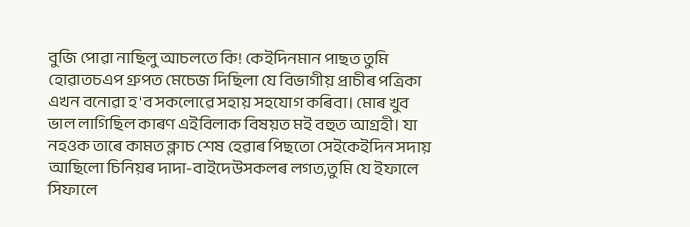বুজি পোৱা নাছিলু আচলতে কি! কেইদিনমান পাছত তুমি হোৱাতচএপ গ্ৰুপত মেচেজ দিছিলা যে বিভাগীয় প্ৰাচীৰ পত্রিকা এখন বনোৱা হ'ব সকলোৱে সহায় সহযোগ কৰিবা। মোৰ খুব ভাল লাগিছিল কাৰণ এইবিলাক বিষয়ত মই বহুত আগ্ৰহী। যা নহওক তাৰে কামত ক্লাচ শেষ হেৱাৰ পিছতো সেইকেইদিন সদায় আছিলো চিনিয়ৰ দাদা-বাইদেউসকলৰ লগত,তুমি যে ইফালে সিফালে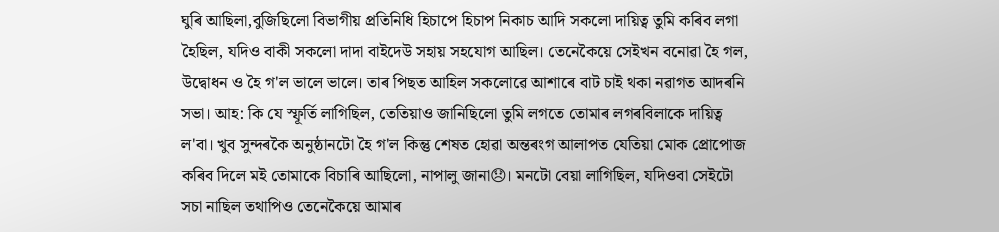ঘুৰি আছিলা,বুজিছিলো বিভাগীয় প্ৰতিনিধি হিচাপে হিচাপ নিকাচ আদি সকলো দায়িত্ব তুমি কৰিব লগা হৈছিল, যদিও বাকী সকলো দাদা বাইদেউ সহায় সহযোগ আছিল। তেনেকৈয়ে সেইখন বনোৱা হৈ গল, উদ্বোধন ও হৈ গ'ল ভালে ভালে। তাৰ পিছত আহিল সকলোৱে আশাৰে বাট চাই থকা নৱাগত আদৰনি সভা। আহ: কি যে স্ফূর্তি লাগিছিল, তেতিয়াও জানিছিলো তুমি লগতে তোমাৰ লগৰবিলাকে দায়িত্ব ল'বা। খুব সুন্দৰকৈ অনুষ্ঠানটো হৈ গ'ল কিন্তু শেষত হোৱা অন্তৰংগ আলাপত যেতিয়া মোক প্ৰোপোজ কৰিব দিলে মই তোমাকে বিচাৰি আছিলো, নাপালু জানা😞। মনটো বেয়া লাগিছিল, যদিওবা সেইটো সচা নাছিল তথাপিও তেনেকৈয়ে আমাৰ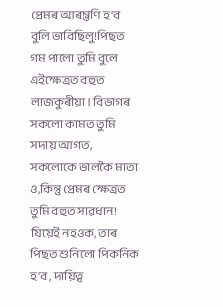প্ৰেমৰ আৰম্ভণি হ'ব বুলি ভাবিছিলু!পিছত গম পালো তুমি বুলে এইক্ষেত্ৰত বহুত লাজকুৰীয়া। বিভাগৰ সকলো কামত তুমি সদায় আগত, সকলোকে ভালকৈ মাতা ও,কিন্তু প্ৰেমৰ ক্ষেত্রত তুমি বহুত সাৱধান!
যিয়েই নহওক, তাৰ পিছত শুনিলো পিকনিক হ'ব , দায়িত্ব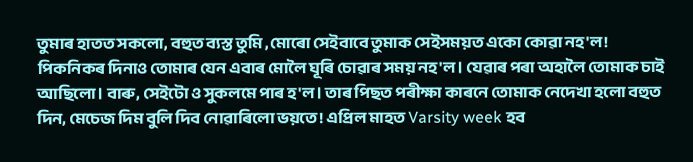তুমাৰ হাতত সকলো, বহুত ব্যস্ত তুমি ,মোৰো সেইবাবে তুমাক সেইসময়ত একো কোৱা নহ'ল!
পিকনিকৰ দিনাও তোমাৰ যেন এবাৰ মোলৈ ঘূৰি চোৱাৰ সময় নহ'ল। যেৱাৰ পৰা অহালৈ তোমাক চাই আছিলো। বাৰু, সেইটো ও সুকলমে পাৰ হ'ল। তাৰ পিছত পৰীক্ষা কাৰনে তোমাক নেদেখা হলো বহুত দিন, মেচেজ দিম বুলি দিব নোৱাৰিলো ভয়তে! এপ্রিল মাহত Varsity week হব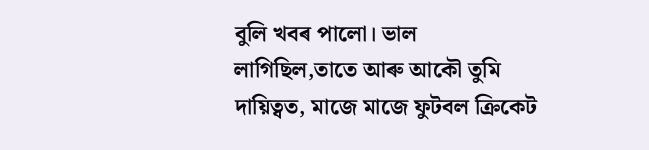বুলি খবৰ পালো। ভাল লাগিছিল,তাতে আৰু আকৌ তুমি দায়িত্বত, মাজে মাজে ফুটবল ক্ৰিকেট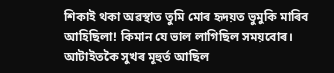শিকাই থকা অৱস্থাত তুমি মোৰ হৃদয়ত ভুমুকি মাৰিব আহিছিলা! কিমান যে ভাল লাগিছিল সময়বোৰ। আটাইতকৈ সুখৰ মূহুর্ত আছিল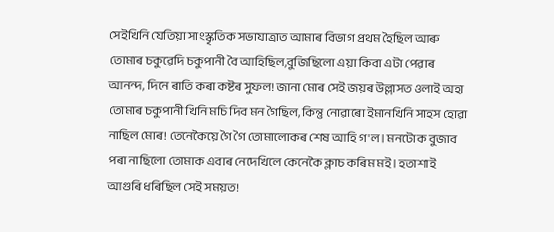সেইখিনি যেতিয়া সাংস্কৃতিক সভাযাত্ৰাত আমাৰ বিভাগ প্ৰথম হৈছিল আৰু তোমাৰ চকুৱেদি চকুপানী বৈ আহিছিল,বুজিছিলো এয়া কিবা এটা পেৱাৰ আনন্দ, দিনে ৰাতি কৰা কষ্টৰ সুফল! জানা মোৰ সেই জয়ৰ উল্লাসত ওলাই অহা তোমাৰ চকুপানী খিনি মচি দিব মন গৈছিল, কিন্তু নোৱাৰো ইমানখিনি সাহস হোৱা নাছিল মোৰ! তেনেকৈয়ে গৈ গৈ তোমালোকৰ শেষ আহি গ'ল। মনটোক বুজাব পৰা নাছিলো তোমাক এবাৰ নেদেখিলে কেনেকৈ ক্লাচ কৰিম মই। হতাশাই আগুৰি ধৰিছিল সেই সময়ত!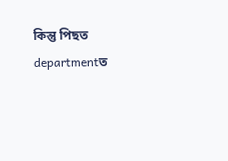কিন্তু পিছত departmentত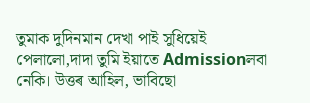তুমাক দুদিনমান দেখা পাই সুধিয়েই পেলালো,দাদা তুমি ইয়াতে Admissionলবা নেকি। উত্তৰ আহিল, ভাবিছো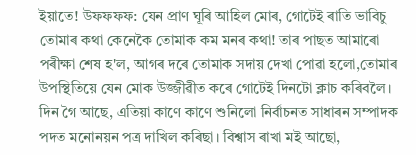ইয়াতে! উফফফফ: যেন প্ৰাণ ঘূৰি আহিল মোৰ, গোটেই ৰাতি ভাবিচু তোমাৰ কথা কেনেকৈ তোমাক কম মনৰ কথা! তাৰ পাছত আমাৰো পৰীক্ষা শেষ হ'ল, আগৰ দৰে তোমাক সদায় দেখা পোৱা হলো,তোমাৰ উপস্থিতিয়ে যেন মোক উজ্জীৱীত কৰে গোটেই দিনটো ক্লাচ কৰিবলৈ। দিন গৈ আছে, এতিয়া কাণে কাণে শুনিলো নিৰ্বাচনত সাধাৰন সম্পাদক পদত মনোনয়ন পত্র দাখিল কৰিছা। বিশ্বাস ৰাখা মই আছো,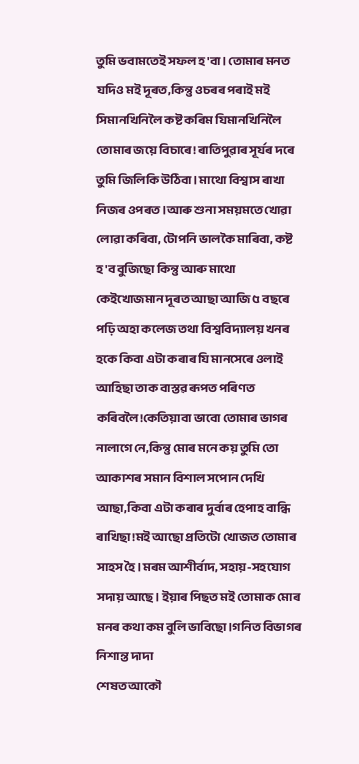তুমি ভবামতেই সফল হ'বা। তোমাৰ মনত যদিও মই দূৰত,কিন্তু ওচৰৰ পৰাই মই সিমানখিনিলৈ কষ্ট কৰিম যিমানখিনিলৈ তোমাৰ জয়ে বিচাৰে! ৰাতিপুৱাৰ সূৰ্যৰ দৰে তুমি জিলিকি উঠিবা। মাথো বিশ্বাস ৰাখা নিজৰ ওপৰত ।আৰু শুনা সময়মতে খোৱা লোৱা কৰিবা, টোপনি ভালকৈ মাৰিবা, কষ্ট হ'ব বুজিছো কিন্তু আৰু মাথো কেইখোজমান দূৰত আছা আজি ৫ বছৰে পঢ়ি অহা কলেজ তথা বিশ্ববিদ্যালয় খনৰ হকে কিবা এটা কৰাৰ যি মানসেৰে ওলাই আহিছা তাক বাস্তৱ ৰূপত পৰিণত কৰিবলৈ!কেতিয়াবা ভাবো তোমাৰ ভাগৰ নালাগে নে,কিন্তু মোৰ মনে কয় তুমি তো আকাশৰ সমান বিশাল সপোন দেখি আছা,কিবা এটা কৰাৰ দুৰ্বাৰ হেপাহ বান্ধি ৰাখিছা!মই আছো প্ৰতিটো খোজত তোমাৰ সাহস হৈ।মৰম আশীর্বাদ, সহায়-সহযোগ সদায় আছে। ইয়াৰ পিছত মই তোমাক মোৰ মনৰ কথা কম বুলি ভাবিছো।গনিত বিভাগৰ নিশান্ত দাদা
শেষত আকৌ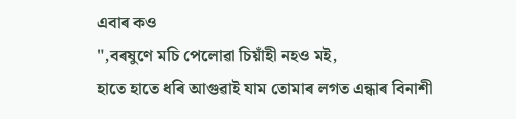এবাৰ কও
",বৰষুণে মচি পেলোৱা চিয়াঁহী নহও মই,
হাতে হাতে ধৰি আগুৱাই যাম তোমাৰ লগত এন্ধাৰ বিনাশী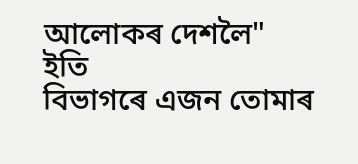আলোকৰ দেশলৈ"
ইতি
বিভাগৰে এজন তোমাৰ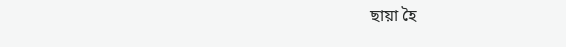ছায়া হৈ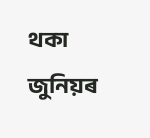থকা জুনিয়ৰ